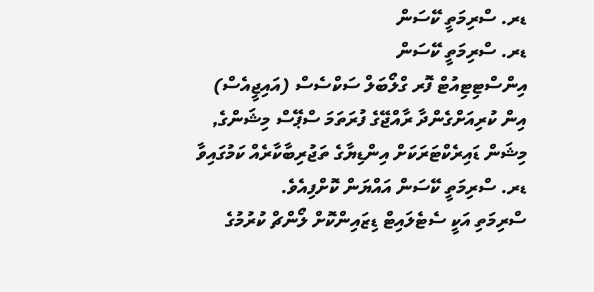ޑރ. ސްރިމަތީ ކޭސަން
ޑރ. ސްރިމަތީ ކޭސަން
އިންސްޓިޓިއުޓް ފޮރ ގްލޯބަލް ސަކްސެސް (އައިޖީއެސް) އިން ކުރިއަށްގެންދާ ރާއްޖޭގެ ފުރަތަމަ ސްޕޭސް މިޝަންގެ, މިޝަން ޑައިރެކްޓަރަކަށް އިންޑިޔާގެ ތަޖުރިބާކާރެއް ކަމުގައިވާ ޑރ. ސްރިމަތީ ކޭސަން އައްޔަން ކޮށްފިއެވެ.
ސްރިމަތި އަކީ ސެޓެލައިޓް ޑިޒައިންކޮށް ލޯންޗް ކުރުމުގެ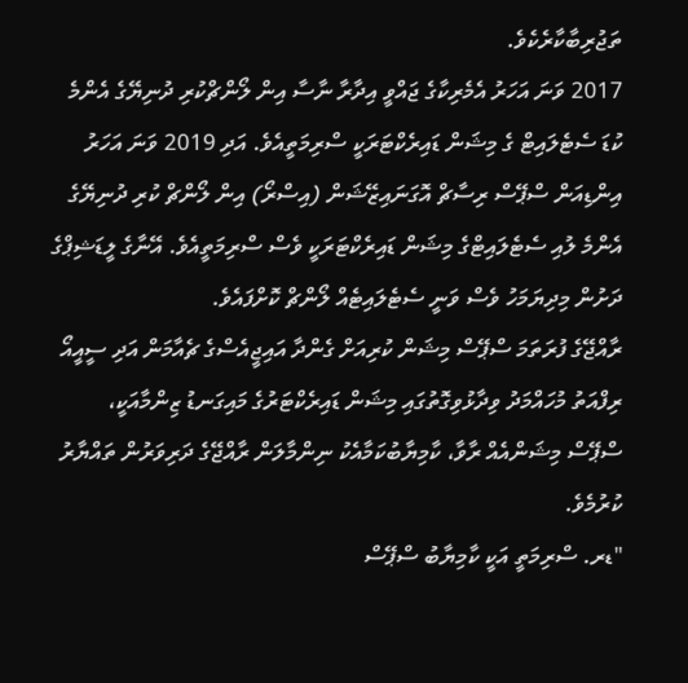ތަޖުރިބާކާރެކެވެ.
2017 ވަނަ އަހަރު އެމެރިކާގެ ޖައްވީ އިދާރާ ނާސާ އިން ލޯންޗްކުރި ދުނިޔޭގެ އެންމެ ކުޑަ ސެޓެލައިޓް ގެ މިޝަން ޑައިރެކްޓަރަކީ ސްރިމަތީއެވެ. އަދި 2019 ވަނަ އަހަރު އިންޑިއަން ސްޕޭސް ރިސާޗް އޮގަނައިޒޭޝަން (އިސްރޯ) އިން ލޯންޗް ކުރި ދުނިޔޭގެ އެންމެ ލުއި ސެޓެލައިޓްގެ މިޝަން ޑައިރެކްޓަރަކީ ވެސް ސްރިމަތީއެވެ. އޭނާގެ ލީޑަޝިޕްގެ ދަށުން މިދިޔަމަހު ވެސް ވަނީ ސެޓެލައިޓެއް ލޯންޗް ކޮށްފައެވެ.
ރާއްޖޭގެ ފުރަތަމަ ސްޕޭސް މިޝަން ކުރިއަށް ގެންދާ އައިޖީއެސްގެ ޗެއާމަން އަދި ސީއީއޯ ރިފްއަތު މުހައްމަދު ވިދާޅުވިގޮތުގައި މިޝަން ޑައިރެކްޓަރުގެ މައިގަނޑު ޒިންމާއަކީ، ސްޕޭސް މިޝަންއެއް ރާވާ، ކާމިޔާބުކަމާއެކު ނިންމާލަން ރާއްޖޭގެ ދަރިވަރުން ތައްޔާރު ކުރުމެވެ.
"ޑރ. ސްރިމަތީ އަކީ ކާމިޔާބު ސްޕޭސް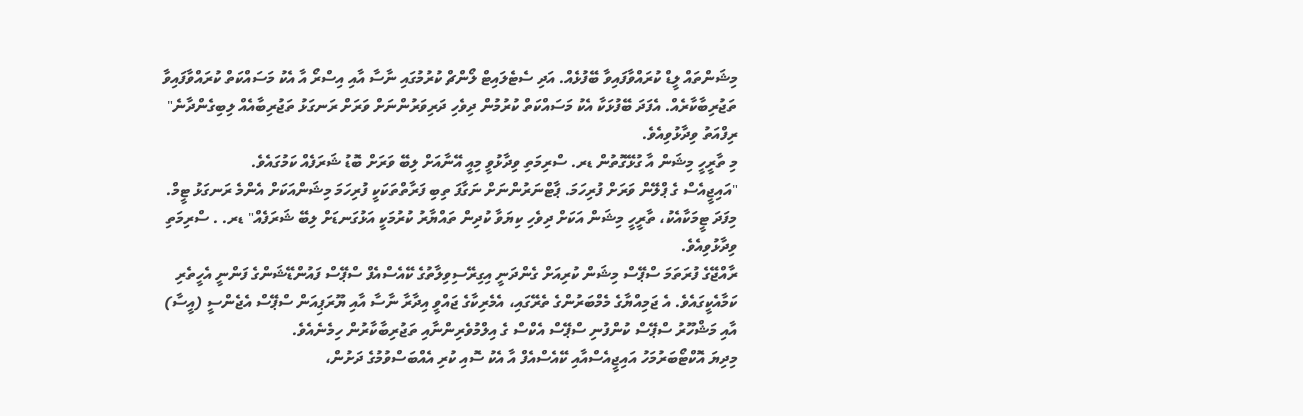މިޝަންތައް ލީޑް ކުރައްވާފައިވާ ބޭފުޅެއް. އަދި ސެޓެލައިޓް ލޯންޗް ކުރުމުގައި ނާސާ އާއި އިސްރޯ އާ އެކު މަސައްކަތް ކުރައްވާފައިވާ ތަޖުރިބާކާރެއް. އެފަދަ ބޭފުޅަކާ އެކު މަސައްކަތް ކުރުމުން ދިވެހި ދަރިވަރުންނަށް ވަރަށް ރަނގަޅު ތަޖުރިބާއެއް ލިބިގެންދާނެ" ރިފްއަތު ވިދާޅުވިއެވެ.
މި ތާރީހީ މިޝަން އާ ގުޅޭގޮތުން ޑރ. ސްރިމަތި ވިދާޅުވީ މިއީ އޭނާއަށް ލިބޭ ވަރަށް ބޮޑު ޝަރަފެއް ކަމުގައެވެ.
"އައިޖީއެސް ގެ ޕްލޭން ވަރަށް ފުރިހަމަ. ޕާޓްނަރުންނަށް ނަގާފަ ތިބި ފަރާތްތަކަކީ ފުރިހަމަ މިޝަންއަކަށް އެންމެ ރަނގަޅު ޓީމް. މިފަދަ ޓީމަކާއެކު، ތާރީހީ މިޝަން އަކަށް ދިވެހި ކިޔަވާ ކުދިން ތައްޔާރު ކުރުމަކީ އަޅުގަނޑަށް ލިބޭ ޝަރަފެއް" ޑރ. . ސްރިމަތި ވިދާޅުވިއެވެ.
ރާއްޖޭގެ ފުރަތަމަ ސްޕޭސް މިޝަން ކުރިއަށް ގެންދަނީ އިގިރޭސިވިލާތުގެ ކޭއެސްއެފް ސްޕޭސް ފައުންޑޭޝަންގެ ފަންނީ އެހީތެރި ކަމާއެކީގައެވެ. އެ ޖަމިއްޔާގެ މެމްބަރުންގެ ތެރޭގައި، އެމެރިކާގެ ޖައްވީ އިދާރާ ނާސާ އާއި ޔޫރަޕިއަން ސްޕޭސް އެޖެންސީ (އީސާ) އާއި މަޝްހޫރު ސްޕޭސް ކުންފުނި ސްޕޭސް އެކްސް ގެ އިލްމުވެރިންނާއި ތަޖުރިބާކާރުން ހިމެނެއެވެ.
މިދިޔަ އޮކްޓޯބަރުމަހު އައިޖީއެސްއާއި ކޭއެސްއެފް އާ އެކު ސޮއި ކުރި އެއްބަސްވުމުގެ ދަށުން،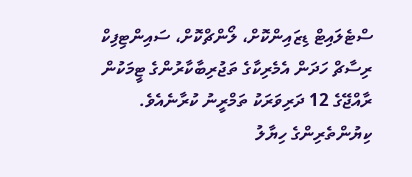ސްޓެލައިޓް ޑިޒައިންކޮށް، ލޯންޗްކޮށް، ސައިންޓިފިކް ރިސާޗް ހަދަން އެމެރިކާގެ ތަޖުރިބާކާރުންގެ ޓީމަކުން ރާއްޖޭގެ 12 ދަރިވަރަކު ތަމްރީނު ކުރާނެއެވެ.
ކިޔުންތެރިންގެ ހިޔާލު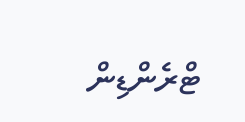ޓްރެންޑިން